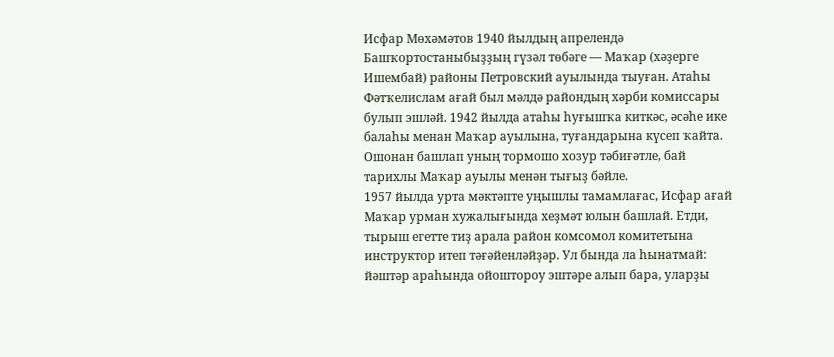Исфар Мөхәмәтов 1940 йылдың апрелендә Башҡортостаныбыҙҙың гүзәл төбәге — Маҡар (хәҙерге Ишембай) районы Петровский ауылында тыуған. Атаһы Фәтҡелислам ағай был мәлдә райондың хәрби комиссары булып эшләй. 1942 йылда атаһы һуғышҡа киткәс, әcәhe ике балаһы менан Маҡар ауылына, туғандарына күсеп ҡайта. Ошонан башлап уның тормошо хозур тәбиғәтле, бай тарихлы Маҡар ауылы менән тығыҙ бәйле.
1957 йылда урта мәктәпте уңышлы тамамлағас, Исфар ағай Маҡар урман хужалығында хеҙмәт юлын башлай. Етди, тырыш егетте тиҙ арала район комсомол комитетына инструктор итеп тәғәйенләйҙәр. Ул бында ла һынатмай: йәштәр араһында ойоштороу эштәре алып бара, уларҙы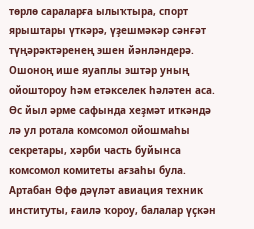төрлө сараларға ылыҡтыра, спорт ярыштары үткәрә, үҙешмәкәр сәнғәт түңәрәктәренең эшен йәнләндерә. Ошоноң ише яуаплы эштәр уның ойоштороу һәм етәкселек һәләтен аса.
Өс йыл әрме сафында хеҙмәт иткәндә лә ул ротала комсомол ойошмаһы секретары, хәрби часть буйынса комсомол комитеты ағзаһы була. Артабан Өфө дәүләт авиация техник институты, ғаилә ҡороу, балалар үҫкән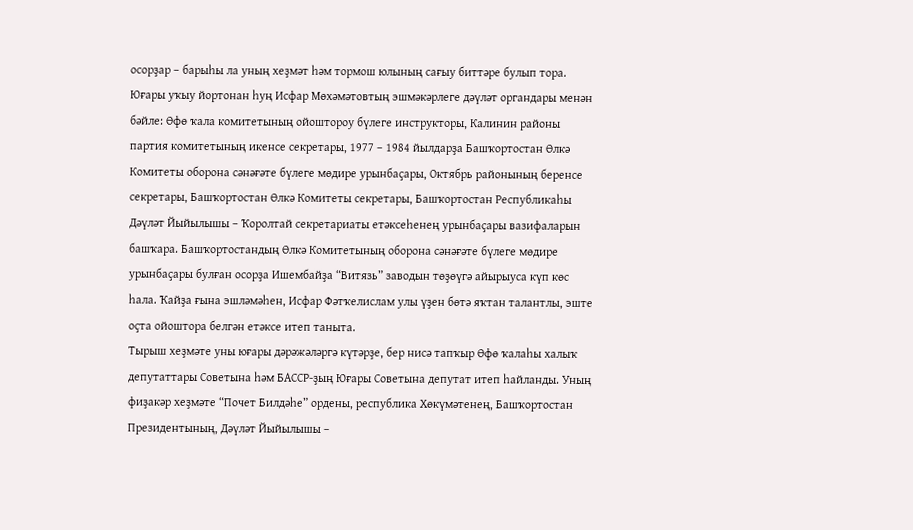осорҙар – барыһы ла уның хеҙмәт һәм тормош юлының сағыу биттәре булып тора.
Юғары уҡыу йортонан һуң Исфар Мөхәмәтовтың эшмәкәрлеге дәүләт органдары менән бәйле: Өфө ҡала комитетының ойоштороу бүлеге инструкторы, Калинин районы партия комитетының икенсе секретары, 1977 – 1984 йылдарҙа Башҡортостан Өлкә Комитеты оборона сәнәғәте бүлеге мөдире урынбаҫары, Октябрь районының беренсе секретары, Башҡортостан Өлкә Комитеты секретары, Башҡортостан Республикаһы Дәүләт Йыйылышы – Ҡоролтай секретариаты етәксеһенең урынбаҫары вазифаларын башҡара. Башҡортостандың Өлкә Комитетының оборона сәнәғәте бүлеге мөдире урынбаҫары булған осорҙа Ишембайҙа “Витязь” заводын төҙөүгә айырыуса күп көс һала. Ҡайҙа ғына эшләмәһен, Исфар Фәтҡелислам улы үҙен бөтә яҡтан талантлы, эште оҫта ойоштора белгән етәксе итеп таныта.
Тырыш хеҙмәте уны юғары дәрәжәләргә күтәрҙе, бер нисә тапҡыр Өфө ҡалаһы халыҡ депутаттары Советына һәм БАССР-ҙың Юғары Советына депутат итеп һайланды. Уның фиҙакәр хеҙмәте “Почет Билдәһе” ордены, республика Хөкүмәтенең, Башҡортостан Президентының, Дәүләт Йыйылышы –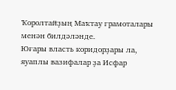Ҡоролтайҙың Маҡтау грамоталары менән билдәләнде.
Юғары власть коридорҙары ла, яуаплы вазифалар ҙа Исфар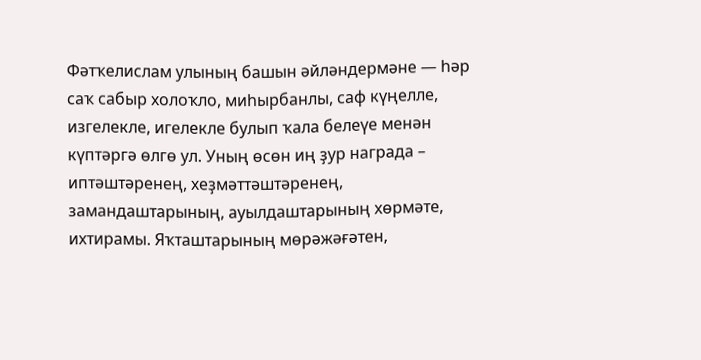Фәтҡелислам улының башын әйләндермәне — һәр саҡ сабыр холоҡло, миһырбанлы, саф күңелле, изгелекле, игелекле булып ҡала белеүе менән күптәргә өлгө ул. Уның өсөн иң ҙур награда – иптәштәренең, хеҙмәттәштәренең, замандаштарының, ауылдаштарының хөрмәте, ихтирамы. Яҡташтарының мөрәжәғәтен,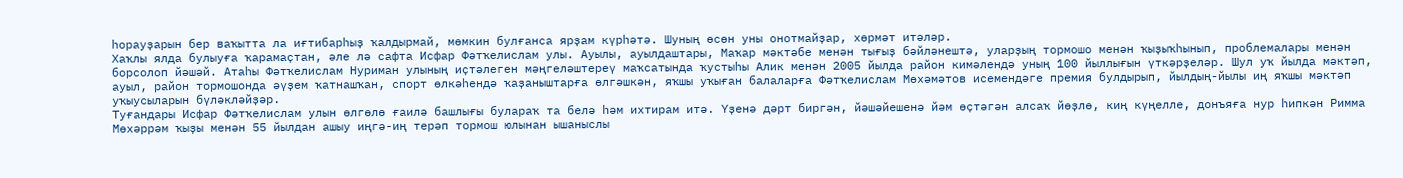һорауҙарын бер ваҡытта ла иғтибарһыҙ ҡалдырмай, мөмкин булғанса ярҙам күрһәтә. Шуның өсөн уны онотмайҙар, хөрмәт итәләр.
Хаҡлы ялда булыуға ҡарамаҫтан, әле лә сафта Исфар Фәтҡелислам улы. Ауылы, ауылдаштары, Маҡар мәктәбе менән тығыҙ бәйләнештә, уларҙың тормошо менән ҡыҙыҡһынып, проблемалары менән борсолоп йәшәй. Атаһы Фәтҡелислам Нуриман улының иҫтәлеген мәңгеләштереү маҡсатында ҡустыһы Алик менән 2005 йылда район кимәлендә уның 100 йыллығын үткәрҙеләр. Шул уҡ йылда мәктәп, ауыл, район тормошонда әүҙем ҡатнашҡан, спорт өлкәһендә ҡаҙаныштарға өлгәшкән, яҡшы уҡыған балаларға Фәтҡелислам Мөхәмәтов исемендәге премия булдырып, йылдың-йылы иң яҡшы мәктәп уҡыусыларын бүләкләйҙәр.
Туғандары Исфар Фәтҡелислам улын өлгөлө ғаилә башлығы булараҡ та белә һәм ихтирам итә. Үҙенә дәрт биргән, йәшәйешенә йәм өҫтәгән алсаҡ йөҙлө, киң күңелле, донъяға нур һипкән Римма Мөхәррәм ҡыҙы менән 55 йылдан ашыу иңгә-иң терәп тормош юлынан ышаныслы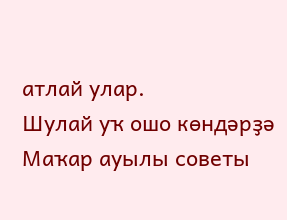атлай улар.
Шулай уҡ ошо көндәрҙә Маҡар ауылы советы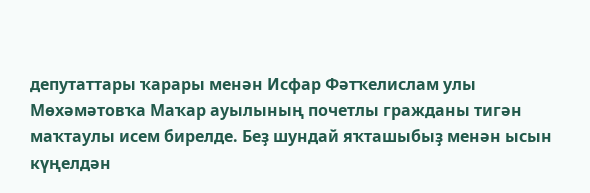депутаттары ҡарары менән Исфар Фәтҡелислам улы Мөхәмәтовҡа Маҡар ауылының почетлы гражданы тигән маҡтаулы исем бирелде. Беҙ шундай яҡташыбыҙ менән ысын күңелдән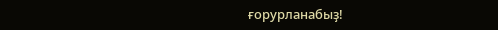ғорурланабыҙ!